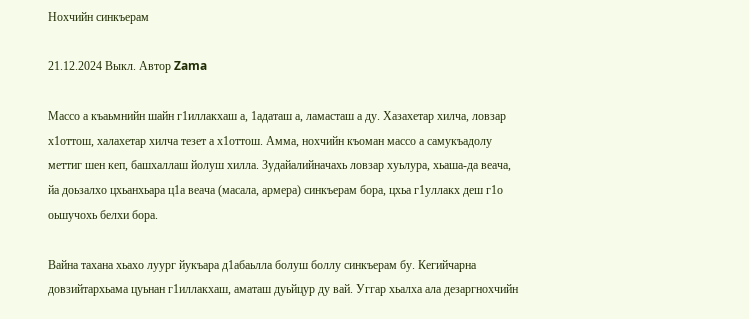Нохчийн синкъерам

21.12.2024 Выкл. Автор Zama

Массо а къаьмнийн шайн г1иллакхаш а, 1адаташ а, ламасташ а ду. Хазахетар хилча, ловзар х1оттош, халахетар хилча тезет а х1оттош. Амма, нохчийн къоман массо а самукъадолу меттиг шен кеп, башхаллаш йолуш хилла. Зудайалийначахь ловзар хуьлура, хьаша-да веача, йа доьзалхо цхьанхьара ц1а веача (масала, армера) синкъерам бора, цхьа г1уллакх деш г1о оьшучохь белхи бора.

Вайна тахана хьахо луург йукъара д1абаьлла болуш боллу синкъерам бу. Кегийчарна довзийтархьама цуьнан г1иллакхаш, аматаш дуьйцур ду вай. Уггар хьалха ала дезаргнохчийн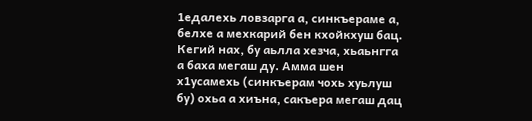1едалехь ловзарга а, синкъераме а, белхе а мехкарий бен кхойкхуш бац. Кегий нах, бу аьлла хезча, хьаьнгга а баха мегаш ду. Амма шен х1усамехь (синкъерам чохь хуьлуш бу) охьа а хиъна, сакъера мегаш дац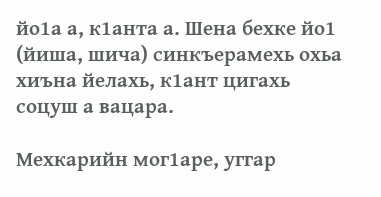йо1а а, к1анта а. Шена бехке йо1 (йиша, шича) синкъерамехь охьа хиъна йелахь, к1ант цигахь соцуш а вацара.

Мехкарийн мог1аре, уггар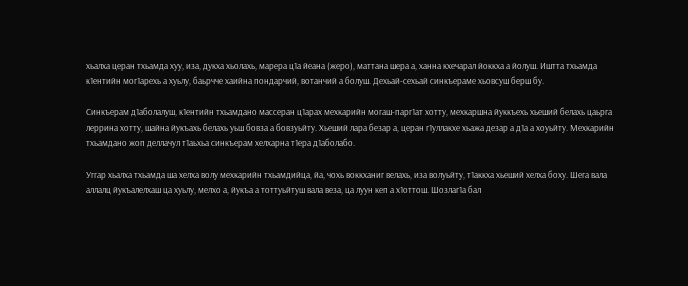хьалха церан тхьамда хуу, иза, дукха хьолахь, марера ц1а йеана (жеро), маттана шера а, ханна кхечарал йоккха а йолуш. Иштта тхьамда к1ентийн мог1арехь а хуьлу, баьрчче хаийна пондарчий, вотанчий а болуш. Дехьай-сехьай синкъераме хьовсуш берш бу.

Синкъерам д1аболалуш, к1ентийн тхьамдано массеран ц1арах мехкарийн могаш-парг1ат хотту, мехкаршна йуккъехь хьеший белахь цаьрга леррина хотту, шайна йукъахь белахь уьш бовза а бовзуьйту. Хьеший лара безар а, церан г1уллакхе хьажа дезар а д1а а хоуьйту. Мехкарийн тхьамдано жоп деллачул т1аьхьа синкъерам хелхарна т1ера д1аболабо.

Уггар хьалха тхьамда ша хелха волу мехкарийн тхьамдийца, йа, чохь воккханиг велахь, иза волуьйту, т1аккха хьеший хелха боху. Шега вала аллалц йукъалелхаш ца хуьлу, мелхо а, йукъа а тоттуьйтуш вала веза, ца луун кеп а х1оттош. Шозлаг1а бал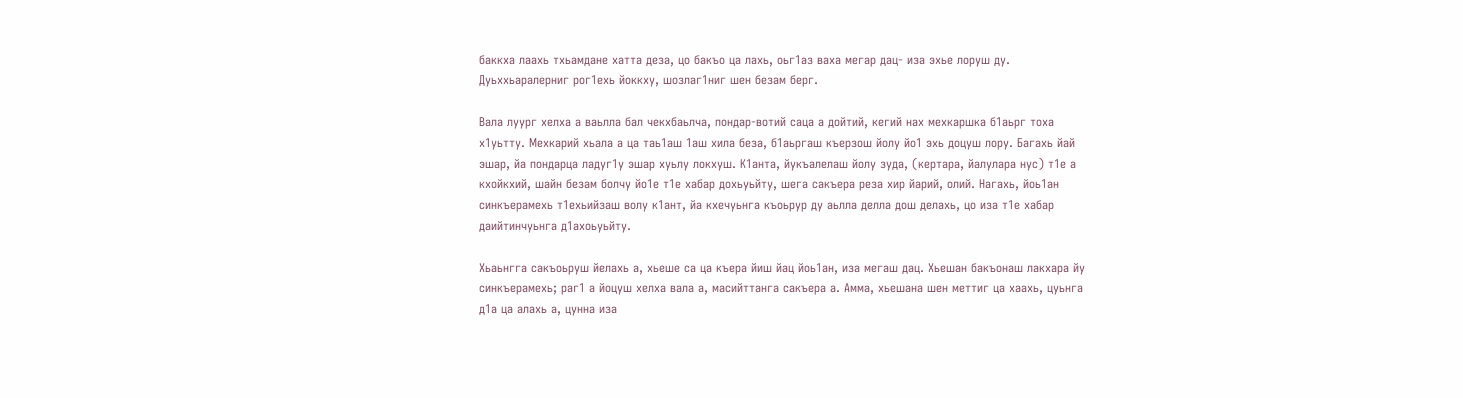баккха лаахь тхьамдане хатта деза, цо бакъо ца лахь, оьг1аз ваха мегар дац- иза эхье лоруш ду. Дуьххьаралерниг рог1ехь йоккху, шозлаг1ниг шен безам берг.

Вала луург хелха а ваьлла бал чекхбаьлча, пондар-вотий саца а дойтий, кегий нах мехкаршка б1аьрг тоха х1уьтту. Мехкарий хьала а ца таь1аш 1аш хила беза, б1аьргаш къерзош йолу йо1 эхь доцуш лору. Багахь йай эшар, йа пондарца ладуг1у эшар хуьлу локхуш. К1анта, йукъалелаш йолу зуда, (кертара, йалулара нус) т1е а кхойкхий, шайн безам болчу йо1е т1е хабар дохьуьйту, шега сакъера реза хир йарий, олий. Нагахь, йоь1ан синкъерамехь т1ехьийзаш волу к1ант, йа кхечуьнга къоьрур ду аьлла делла дош делахь, цо иза т1е хабар даийтинчуьнга д1ахоьуьйту.

Хьаьнгга сакъоьруш йелахь а, хьеше са ца къера йиш йац йоь1ан, иза мегаш дац. Хьешан бакъонаш лакхара йу синкъерамехь; раг1 а йоцуш хелха вала а, масийттанга сакъера а. Амма, хьешана шен меттиг ца хаахь, цуьнга д1а ца алахь а, цунна иза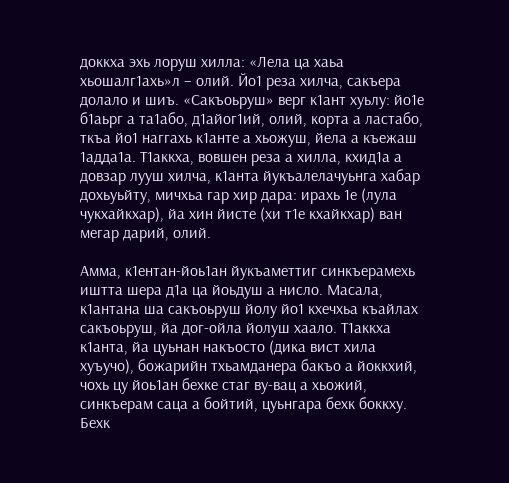доккха эхь лоруш хилла: «Лела ца хаьа хьошалг1ахь»л – олий. Йо1 реза хилча, сакъера долало и шиъ. «Сакъоьруш» верг к1ант хуьлу: йо1е б1аьрг а та1або, д1айог1ий, олий, корта а ластабо, ткъа йо1 наггахь к1анте а хьожуш, йела а къежаш 1адда1а. Т1аккха, вовшен реза а хилла, кхид1а а довзар лууш хилча, к1анта йукъалелачуьнга хабар дохьуьйту, мичхьа гар хир дара: ирахь 1е (лула чукхайкхар), йа хин йисте (хи т1е кхайкхар) ван мегар дарий, олий.

Амма, к1ентан-йоь1ан йукъаметтиг синкъерамехь иштта шера д1а ца йоьдуш а нисло. Масала, к1антана ша сакъоьруш йолу йо1 кхечхьа къайлах сакъоьруш, йа дог-ойла йолуш хаало. Т1аккха к1анта, йа цуьнан накъосто (дика вист хила хуъучо), божарийн тхьамданера бакъо а йоккхий, чохь цу йоь1ан бехке стаг ву-вац а хьожий, синкъерам саца а бойтий, цуьнгара бехк боккху. Бехк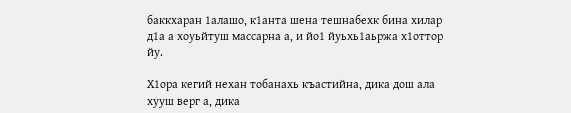баккхаран 1алашо, к1анта шена тешнабехк бина хилар д1а а хоуьйтуш массарна а, и йо1 йуьхь1аьржа х1оттор йу.

Х1ора кегий нехан тобанахь къастийна, дика дош ала хууш верг а, дика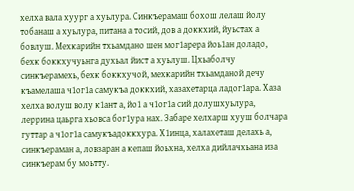хелха вала хуург а хуьлура. Синкъерамаш бохош лелаш йолу тобанаш а хуьлура, питана а тосий, дов а доккхий, йуьстах а бовлуш. Мехкарийн тхьамдано шен мог1арера йоь1ан доладо, бехк боккхучуьнга духьал йист а хуьлуш. Цхьаболчу синкъерамехь, бехк боккхучой, мехкарийн тхьамданой дечу къамелаша ч1ог1а самукъа доккхий, хазахетарца ладог1ара. Хаза хелха волуш волу к1ант а, йо1 а ч1ог1а сий долушхуьлура, леррина цаьрга хьовса бог1ура нах. Забаре хелхарш хууш болчара гуттар а ч1ог1а самукъадоккхура. Х1инца, халахеташ делахь а, синкъераман а, ловзаран а кепаш йоьхна, хелха дийлачхьана иза синкъерам бу моьтту.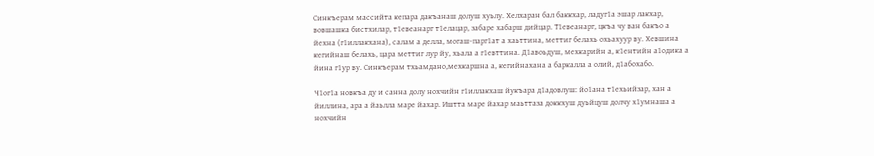Синкъерам массийта кепара дакъанаш долуш хуьлу. Хелхаран бал баккхар, ладуг1а эшар лакхар, вовшашка бистхилар, т1евеанарг т1елацар, забаре хабарш дийцар. Т1евеанарг, цкъа чу ван бакъо а йехна (г1иллакхана), салам а делла, могаш-парг1ат а хаьттина, меттиг белахь охьахуур ву. Хевшина кегийнаш белахь, цара меттиг лур йу, хьала а г1евттина. Д1авоьдуш, мехкарийн а, к1ентийн а1одика а йина г1ур ву. Синкъерам тхьамдано,мехкаршна а, кегийнахана а баркалла а олий, д1абохабо.

Ч1ог1а новкъа ду и санна долу нохчийн г1иллакхаш йукъара д1адовлуш: йо1ана т1ехьийзар, хан а йиллина, ара а йаьлла маре йахар. Иштта маре йахар маьттаза доккхуш дуьйцуш долчу х1умнаша а нохчийн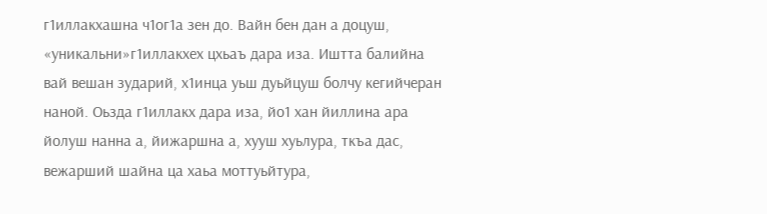г1иллакхашна ч1ог1а зен до. Вайн бен дан а доцуш, «уникальни»г1иллакхех цхьаъ дара иза. Иштта балийна вай вешан зударий, х1инца уьш дуьйцуш болчу кегийчеран наной. Оьзда г1иллакх дара иза, йо1 хан йиллина ара йолуш нанна а, йижаршна а, хууш хуьлура, ткъа дас, вежарший шайна ца хаьа моттуьйтура,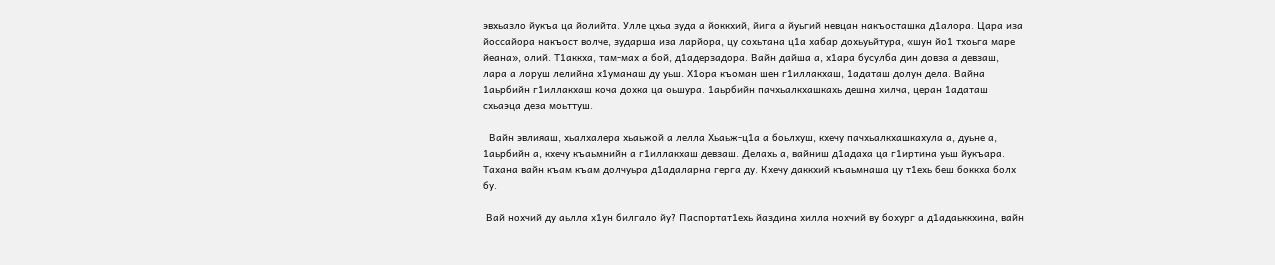эвхьазло йукъа ца йолийта. Улле цхьа зуда а йоккхий, йига а йуьгий невцан накъосташка д1алора. Цара иза йоссайора накъост волче, зударша иза ларйора, цу сохьтана ц1а хабар дохьуьйтура, «шун йо1 тхоьга маре йеана», олий. Т1аккха, там-мах а бой, д1адерзадора. Вайн дайша а, х1ара бусулба дин довза а девзаш, лара а лоруш лелийна х1уманаш ду уьш. Х1ора къоман шен г1иллакхаш, 1адаташ долун дела. Вайна 1аьрбийн г1иллакхаш коча дохка ца оьшура. 1аьрбийн пачхьалкхашкахь дешна хилча, церан 1адаташ схьаэца деза моьттуш.

  Вайн эвлияаш, хьалхалера хьаьжой а лелла Хьаьж-ц1а а боьлхуш, кхечу пачхьалкхашкахула а, дуьне а, 1аьрбийн а, кхечу къаьмнийн а г1иллакхаш девзаш. Делахь а, вайниш д1адаха ца г1иртина уьш йукъара. Тахана вайн къам къам долчуьра д1адаларна герга ду. Кхечу даккхий къаьмнаша цу т1ехь беш боккха болх бу.

 Вай нохчий ду аьлла х1ун билгало йу? Паспортат1ехь йаздина хилла нохчий ву бохург а д1адаьккхина, вайн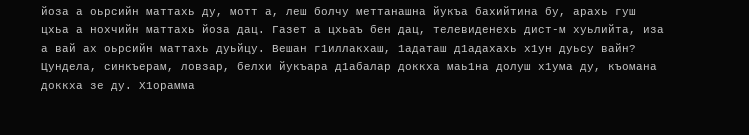йоза а оьрсийн маттахь ду, мотт а, леш болчу меттанашна йукъа бахийтина бу, арахь гуш цхьа а нохчийн маттахь йоза дац. Газет а цхьаъ бен дац, телевиденехь дист-м хуьлийта, иза а вай ах оьрсийн маттахь дуьйцу. Вешан г1иллакхаш, 1адаташ д1адахахь х1ун дуьсу вайн? Цундела, синкъерам, ловзар, белхи йукъара д1абалар доккха маь1на долуш х1ума ду, къомана доккха зе ду. Х1орамма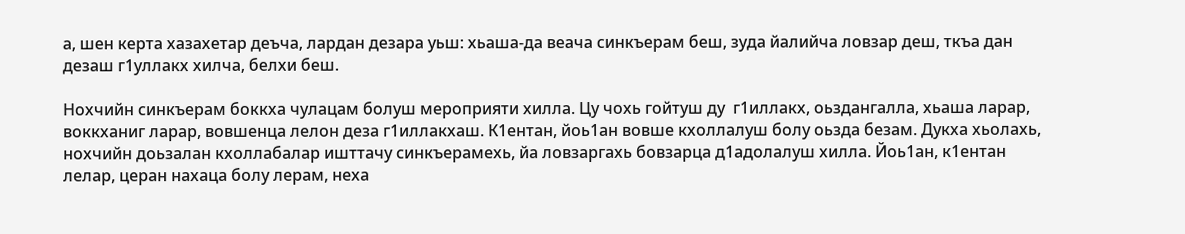а, шен керта хазахетар деъча, лардан дезара уьш: хьаша-да веача синкъерам беш, зуда йалийча ловзар деш, ткъа дан дезаш г1уллакх хилча, белхи беш.

Нохчийн синкъерам боккха чулацам болуш мероприяти хилла. Цу чохь гойтуш ду  г1иллакх, оьздангалла, хьаша ларар, воккханиг ларар, вовшенца лелон деза г1иллакхаш. К1ентан, йоь1ан вовше кхоллалуш болу оьзда безам. Дукха хьолахь, нохчийн доьзалан кхоллабалар ишттачу синкъерамехь, йа ловзаргахь бовзарца д1адолалуш хилла. Йоь1ан, к1ентан лелар, церан нахаца болу лерам, неха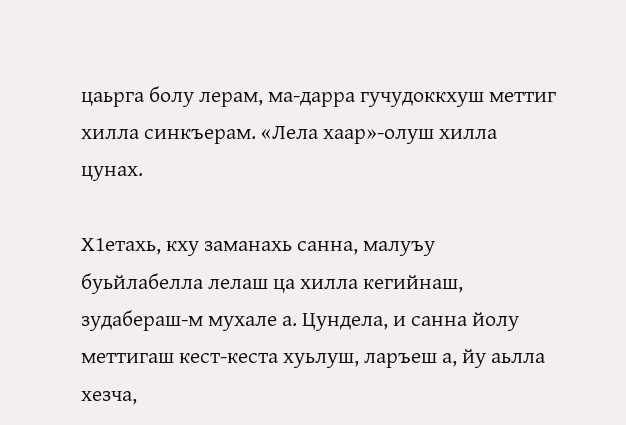цаьрга болу лерам, ма-дарра гучудоккхуш меттиг хилла синкъерам. «Лела хаар»-олуш хилла цунах.

Х1етахь, кху заманахь санна, малуъу буьйлабелла лелаш ца хилла кегийнаш, зудабераш-м мухале а. Цундела, и санна йолу меттигаш кест-кеста хуьлуш, ларъеш а, йу аьлла хезча,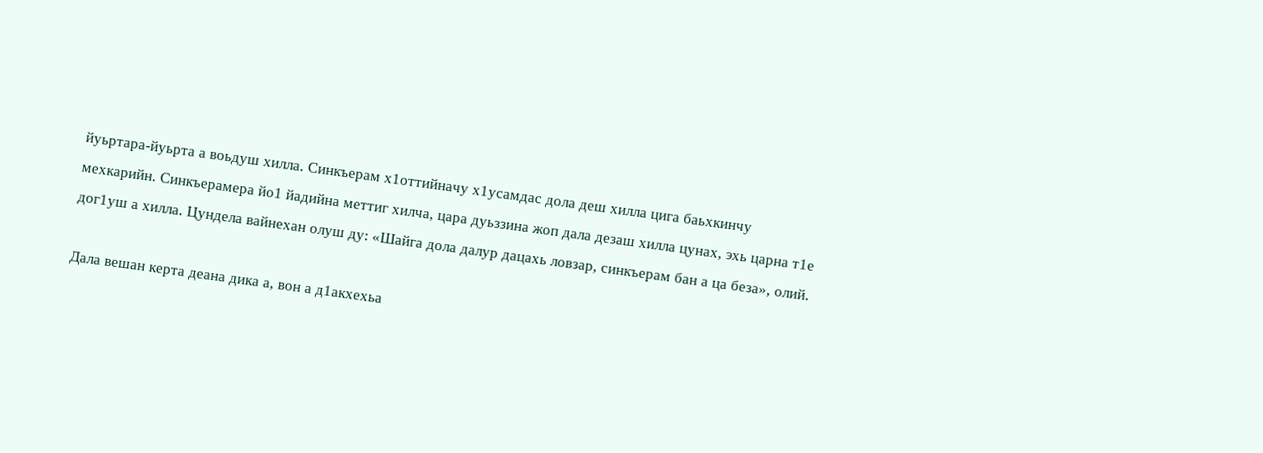йуьртара-йуьрта а воьдуш хилла. Синкъерам х1оттийначу х1усамдас дола деш хилла цига баьхкинчу мехкарийн. Синкъерамера йо1 йадийна меттиг хилча, цара дуьззина жоп дала дезаш хилла цунах, эхь царна т1е дог1уш а хилла. Цундела вайнехан олуш ду: «Шайга дола далур дацахь ловзар, синкъерам бан а ца беза», олий.

Дала вешан керта деана дика а, вон а д1акхехьа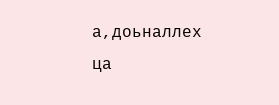а,доьналлех ца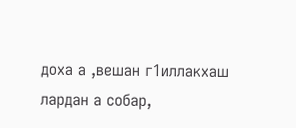доха а ,вешан г1иллакхаш лардан а собар,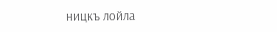ницкъ лойла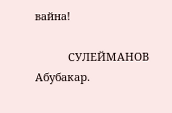вайна!

           СУЛЕЙМАНОВ Абубакар.